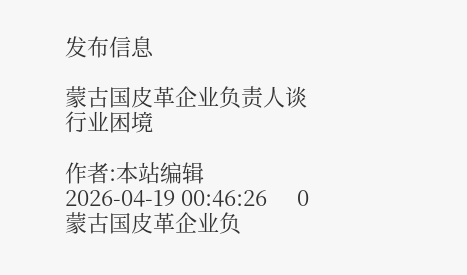发布信息

蒙古国皮革企业负责人谈行业困境

作者:本站编辑      2026-04-19 00:46:26     0
蒙古国皮革企业负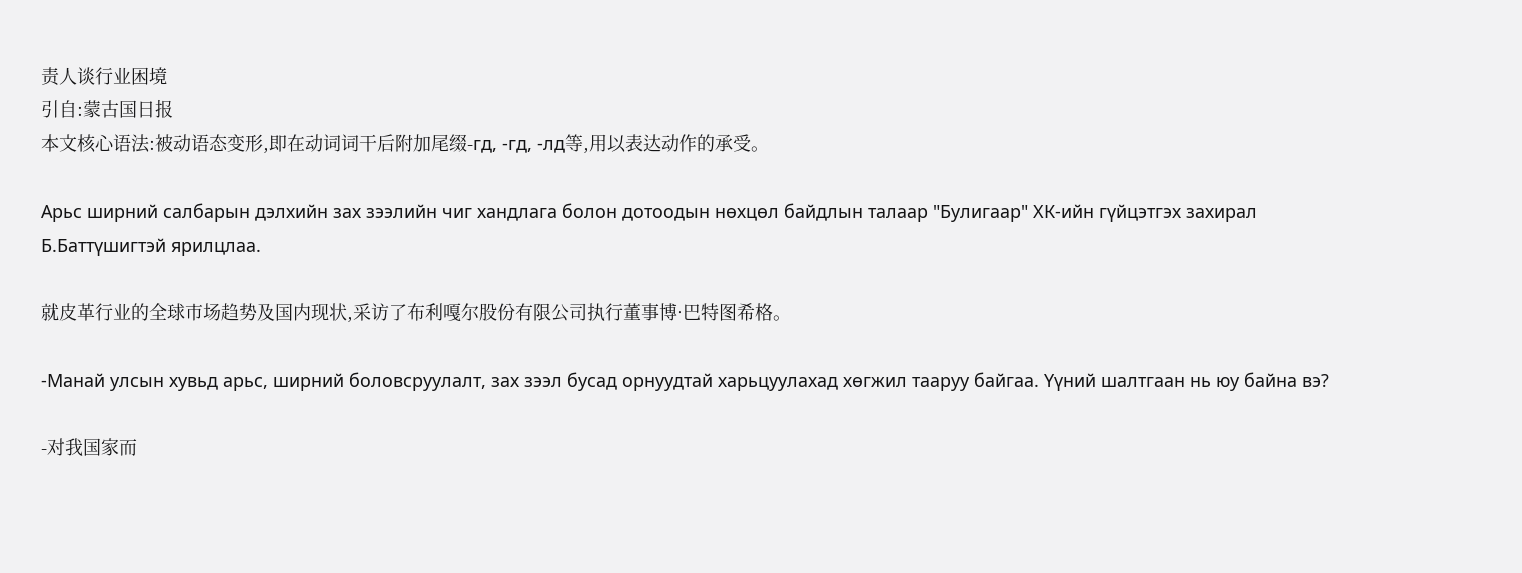责人谈行业困境
引自:蒙古国日报
本文核心语法:被动语态变形,即在动词词干后附加尾缀-гд, -гд, -лд等,用以表达动作的承受。

Арьс ширний салбарын дэлхийн зах зээлийн чиг хандлага болон дотоодын нөхцөл байдлын талаар "Булигаар" ХК-ийн гүйцэтгэх захирал Б.Баттүшигтэй ярилцлаа.

就皮革行业的全球市场趋势及国内现状,采访了布利嘎尔股份有限公司执行董事博·巴特图希格。

-Манай улсын хувьд арьс, ширний боловсруулалт, зах зээл бусад орнуудтай харьцуулахад хөгжил тааруу байгаа. Үүний шалтгаан нь юу байна вэ?

-对我国家而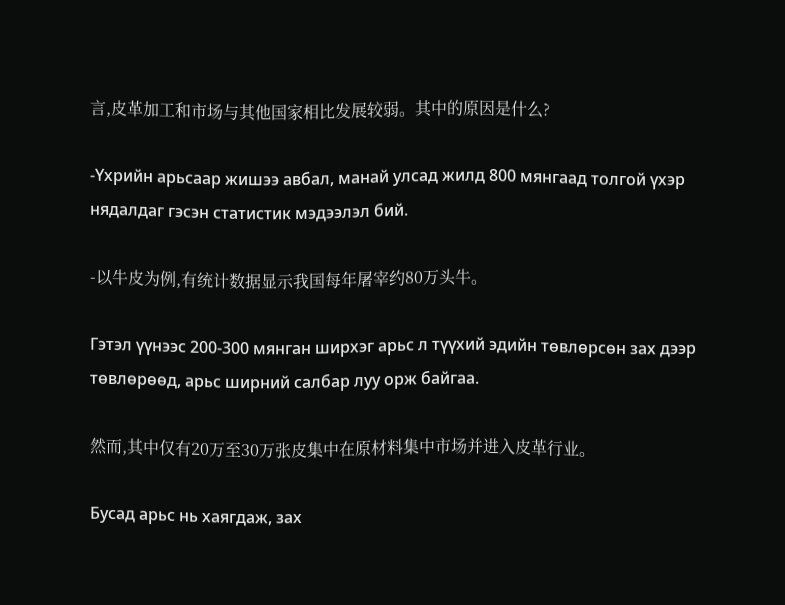言,皮革加工和市场与其他国家相比发展较弱。其中的原因是什么?

-Үхрийн арьсаар жишээ авбал, манай улсад жилд 800 мянгаад толгой үхэр нядалдаг гэсэн статистик мэдээлэл бий.

-以牛皮为例,有统计数据显示我国每年屠宰约80万头牛。

Гэтэл үүнээс 200-300 мянган ширхэг арьс л түүхий эдийн төвлөрсөн зах дээр төвлөрөөд, арьс ширний салбар луу орж байгаа.

然而,其中仅有20万至30万张皮集中在原材料集中市场并进入皮革行业。

Бусад арьс нь хаягдаж, зах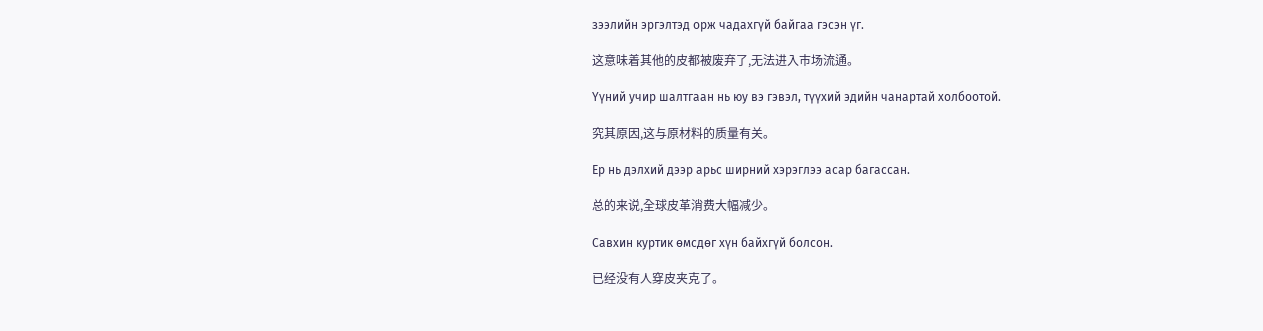зээлийн эргэлтэд орж чадахгүй байгаа гэсэн үг.

这意味着其他的皮都被废弃了,无法进入市场流通。

Үүний учир шалтгаан нь юу вэ гэвэл, түүхий эдийн чанартай холбоотой.

究其原因,这与原材料的质量有关。

Ер нь дэлхий дээр арьс ширний хэрэглээ асар багассан.

总的来说,全球皮革消费大幅减少。

Савхин куртик өмсдөг хүн байхгүй болсон.

已经没有人穿皮夹克了。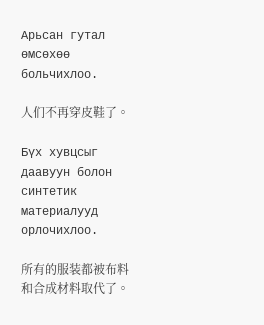Арьсан гутал өмсөхөө больчихлоо.

人们不再穿皮鞋了。

Бүх хувцсыг даавуун болон синтетик материалууд орлочихлоо.

所有的服装都被布料和合成材料取代了。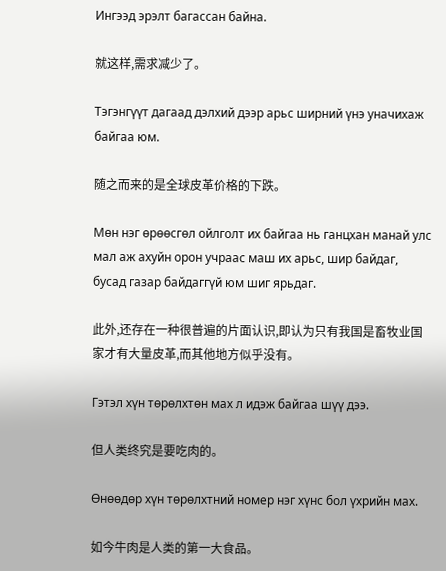Ингээд эрэлт багассан байна.

就这样,需求减少了。

Тэгэнгүүт дагаад дэлхий дээр арьс ширний үнэ уначихаж байгаа юм.

随之而来的是全球皮革价格的下跌。

Мөн нэг өрөөсгөл ойлголт их байгаа нь ганцхан манай улс мал аж ахуйн орон учраас маш их арьс, шир байдаг, бусад газар байдаггүй юм шиг ярьдаг.

此外,还存在一种很普遍的片面认识,即认为只有我国是畜牧业国家才有大量皮革,而其他地方似乎没有。

Гэтэл хүн төрөлхтөн мах л идэж байгаа шүү дээ.

但人类终究是要吃肉的。

Өнөөдөр хүн төрөлхтний номер нэг хүнс бол үхрийн мах.

如今牛肉是人类的第一大食品。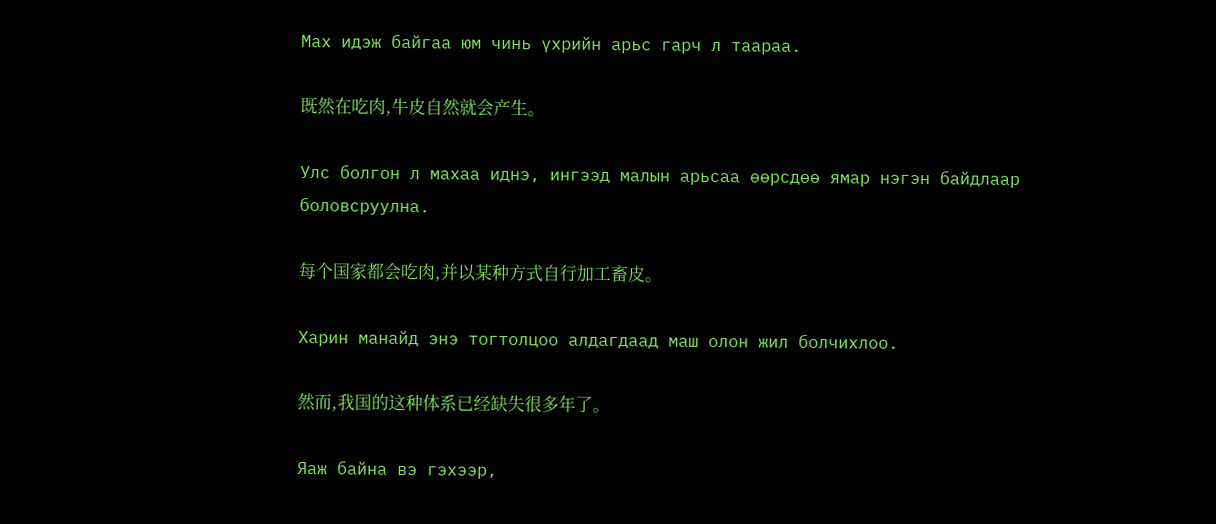Мах идэж байгаа юм чинь үхрийн арьс гарч л таараа.

既然在吃肉,牛皮自然就会产生。

Улс болгон л махаа иднэ, ингээд малын арьсаа өөрсдөө ямар нэгэн байдлаар боловсруулна.

每个国家都会吃肉,并以某种方式自行加工畜皮。

Харин манайд энэ тогтолцоо алдагдаад маш олон жил болчихлоо.

然而,我国的这种体系已经缺失很多年了。

Яаж байна вэ гэхээр,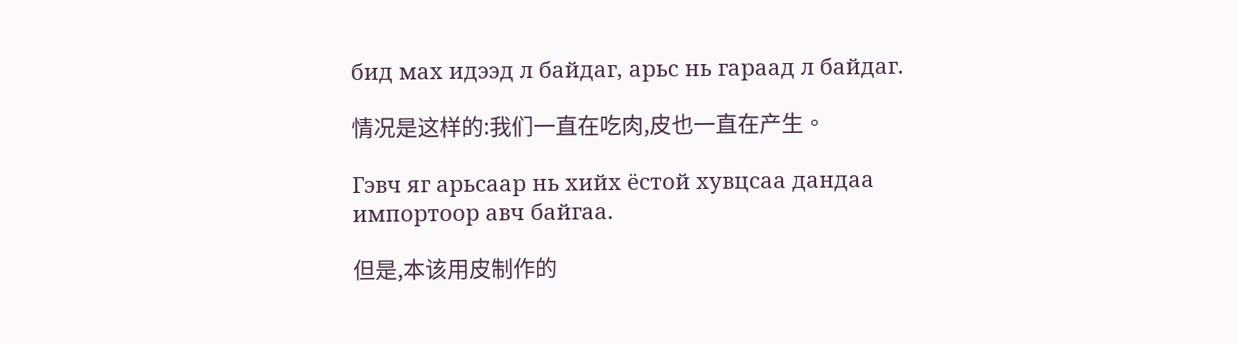бид мах идээд л байдаг, арьс нь гараад л байдаг.

情况是这样的:我们一直在吃肉,皮也一直在产生。

Гэвч яг арьсаар нь хийх ёстой хувцсаа дандаа импортоор авч байгаа.

但是,本该用皮制作的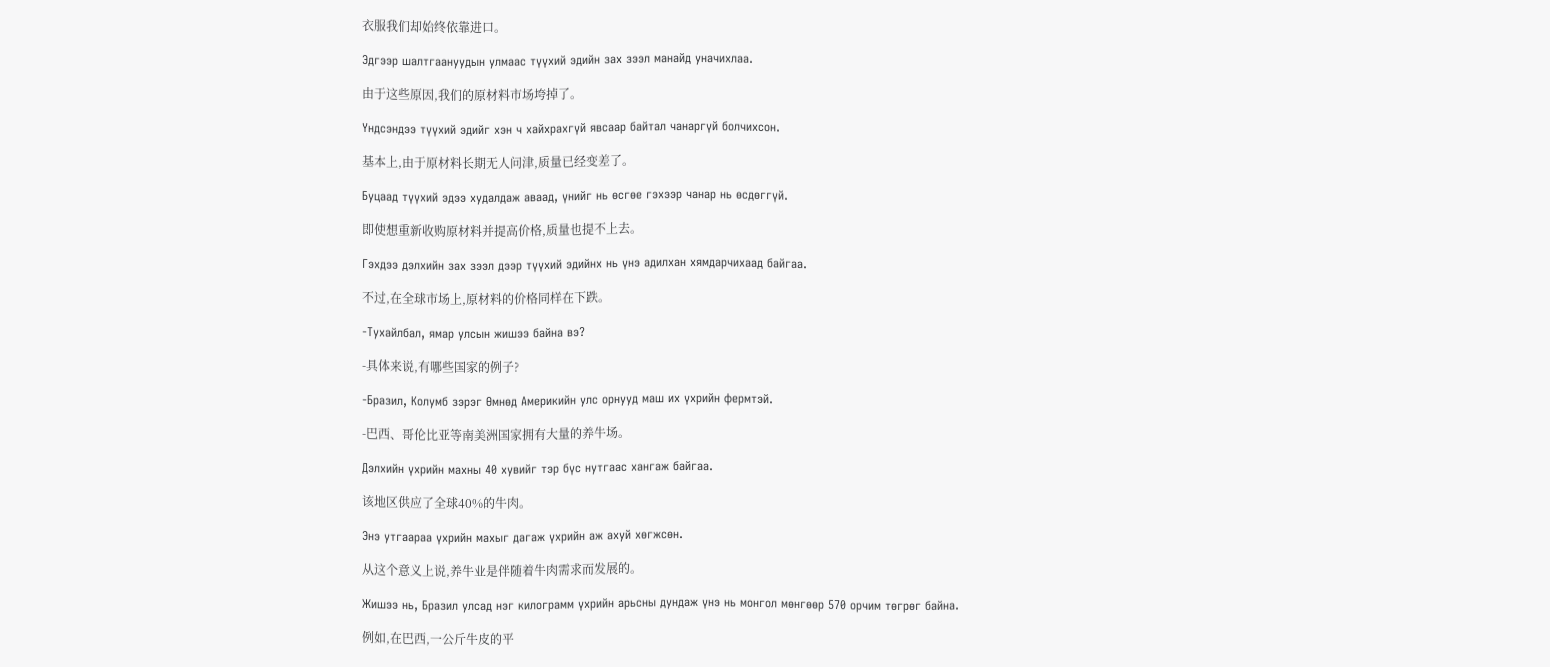衣服我们却始终依靠进口。

Эдгээр шалтгаануудын улмаас түүхий эдийн зах зээл манайд уначихлаа.

由于这些原因,我们的原材料市场垮掉了。

Үндсэндээ түүхий эдийг хэн ч хайхрахгүй явсаар байтал чанаргүй болчихсон.

基本上,由于原材料长期无人问津,质量已经变差了。

Буцаад түүхий эдээ худалдаж аваад, үнийг нь өсгөе гэхээр чанар нь өсдөггүй.

即使想重新收购原材料并提高价格,质量也提不上去。

Гэхдээ дэлхийн зах зээл дээр түүхий эдийнх нь үнэ адилхан хямдарчихаад байгаа.

不过,在全球市场上,原材料的价格同样在下跌。

-Тухайлбал, ямар улсын жишээ байна вэ?

-具体来说,有哪些国家的例子?

-Бразил, Колумб зэрэг Өмнөд Америкийн улс орнууд маш их үхрийн фермтэй.

-巴西、哥伦比亚等南美洲国家拥有大量的养牛场。

Дэлхийн үхрийн махны 40 хувийг тэр бүс нутгаас хангаж байгаа.

该地区供应了全球40%的牛肉。

Энэ утгаараа үхрийн махыг дагаж үхрийн аж ахуй хөгжсөн.

从这个意义上说,养牛业是伴随着牛肉需求而发展的。

Жишээ нь, Бразил улсад нэг килограмм үхрийн арьсны дундаж үнэ нь монгол мөнгөөр 570 орчим төгрөг байна.

例如,在巴西,一公斤牛皮的平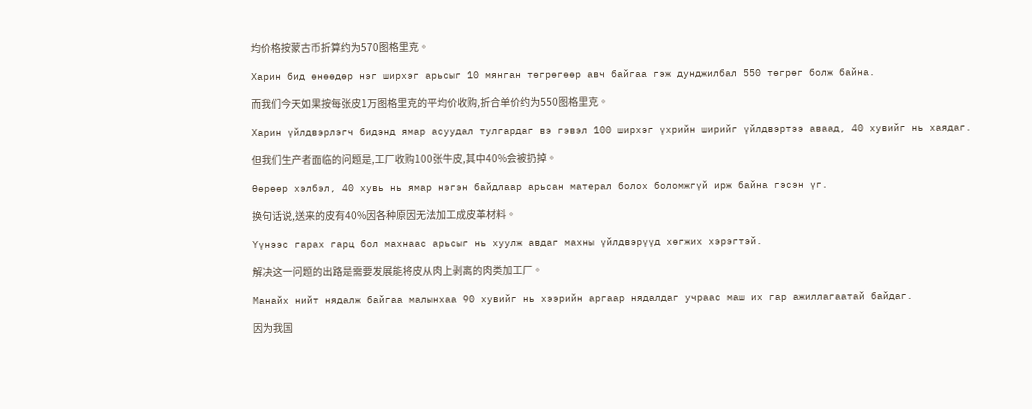均价格按蒙古币折算约为570图格里克。

Харин бид өнөөдөр нэг ширхэг арьсыг 10 мянган төгрөгөөр авч байгаа гэж дунджилбал 550 төгрөг болж байна.

而我们今天如果按每张皮1万图格里克的平均价收购,折合单价约为550图格里克。

Харин үйлдвэрлэгч бидэнд ямар асуудал тулгардаг вэ гэвэл 100 ширхэг үхрийн ширийг үйлдвэртээ аваад, 40 хувийг нь хаядаг.

但我们生产者面临的问题是,工厂收购100张牛皮,其中40%会被扔掉。

Өөрөөр хэлбэл, 40 хувь нь ямар нэгэн байдлаар арьсан матерал болох боломжгүй ирж байна гэсэн үг.

换句话说,送来的皮有40%因各种原因无法加工成皮革材料。

Үүнээс гарах гарц бол махнаас арьсыг нь хуулж авдаг махны үйлдвэрүүд хөгжих хэрэгтэй.

解决这一问题的出路是需要发展能将皮从肉上剥离的肉类加工厂。

Манайх нийт нядалж байгаа малынхаа 90 хувийг нь хээрийн аргаар нядалдаг учраас маш их гар ажиллагаатай байдаг.

因为我国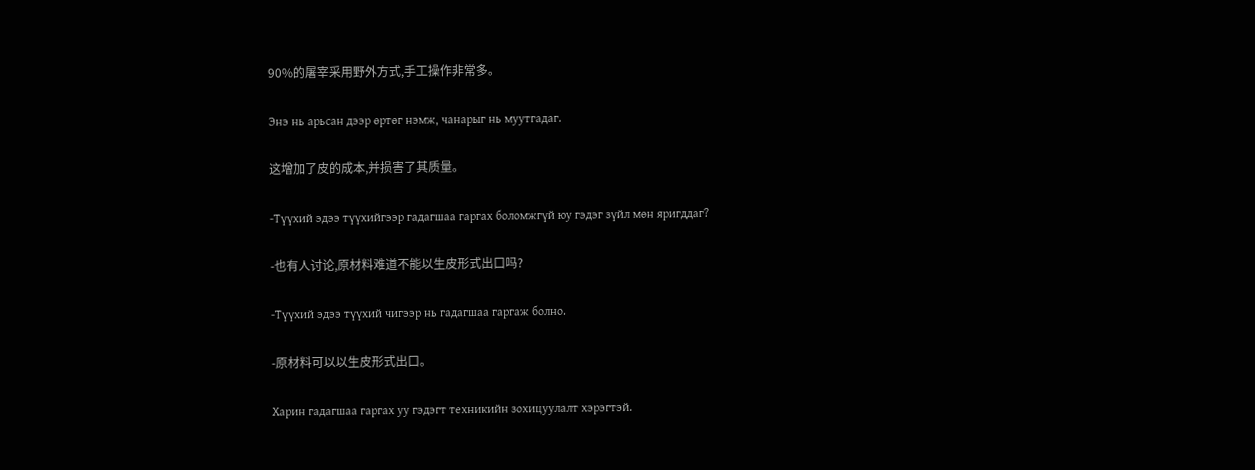90%的屠宰采用野外方式,手工操作非常多。

Энэ нь арьсан дээр өртөг нэмж, чанарыг нь муутгадаг.

这增加了皮的成本,并损害了其质量。

-Түүхий эдээ түүхийгээр гадагшаа гаргах боломжгүй юу гэдэг зүйл мөн яригддаг?

-也有人讨论,原材料难道不能以生皮形式出口吗?

-Түүхий эдээ түүхий чигээр нь гадагшаа гаргаж болно.

-原材料可以以生皮形式出口。

Харин гадагшаа гаргах уу гэдэгт техникийн зохицуулалт хэрэгтэй.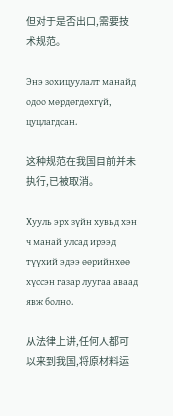但对于是否出口,需要技术规范。

Энэ зохицуулалт манайд одоо мөрдөгдөхгүй, цуцлагдсан.

这种规范在我国目前并未执行,已被取消。

Хууль эрх зүйн хувьд хэн ч манай улсад ирээд түүхий эдээ өөрийнхөө хүссэн газар луугаа аваад явж болно.

从法律上讲,任何人都可以来到我国,将原材料运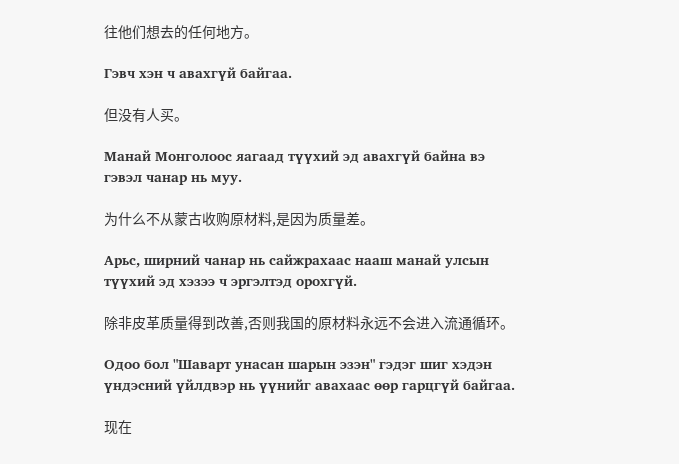往他们想去的任何地方。

Гэвч хэн ч авахгүй байгаа.

但没有人买。

Манай Монголоос яагаад түүхий эд авахгүй байна вэ гэвэл чанар нь муу.

为什么不从蒙古收购原材料,是因为质量差。

Арьс, ширний чанар нь сайжрахаас нааш манай улсын түүхий эд хэзээ ч эргэлтэд орохгүй.

除非皮革质量得到改善,否则我国的原材料永远不会进入流通循环。

Одоо бол "Шаварт унасан шарын эзэн" гэдэг шиг хэдэн үндэсний үйлдвэр нь үүнийг авахаас өөр гарцгүй байгаа.

现在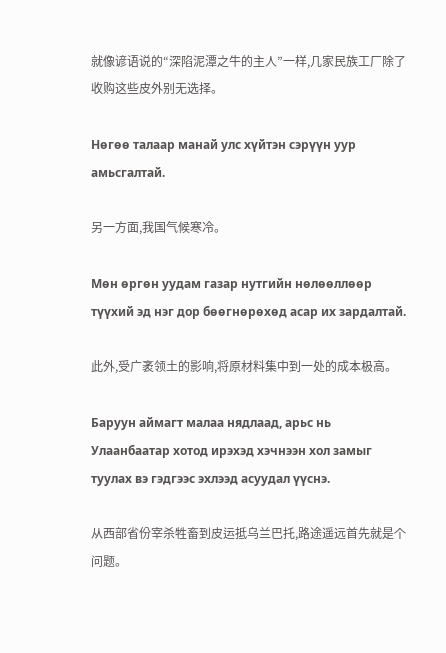就像谚语说的“深陷泥潭之牛的主人”一样,几家民族工厂除了收购这些皮外别无选择。

Нөгөө талаар манай улс хүйтэн сэрүүн уур амьсгалтай.

另一方面,我国气候寒冷。

Мөн өргөн уудам газар нутгийн нөлөөллөөр түүхий эд нэг дор бөөгнөрөхөд асар их зардалтай.

此外,受广袤领土的影响,将原材料集中到一处的成本极高。

Баруун аймагт малаа нядлаад, арьс нь Улаанбаатар хотод ирэхэд хэчнээн хол замыг туулах вэ гэдгээс эхлээд асуудал үүснэ.

从西部省份宰杀牲畜到皮运抵乌兰巴托,路途遥远首先就是个问题。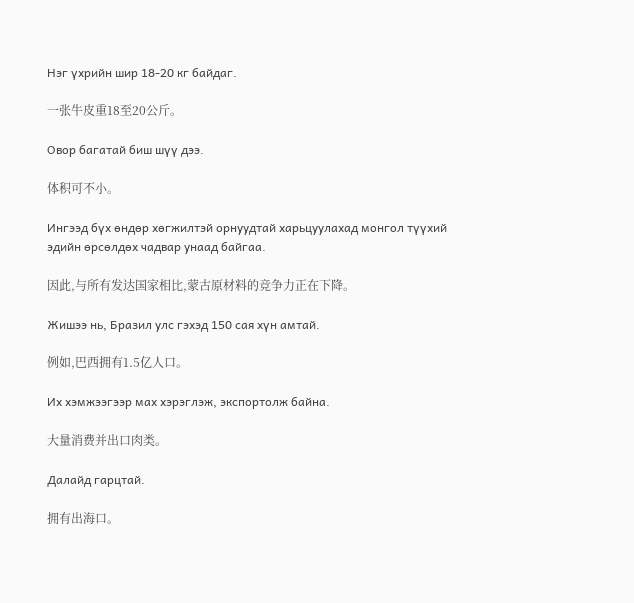Нэг үхрийн шир 18-20 кг байдаг.

一张牛皮重18至20公斤。

Овор багатай биш шүү дээ.

体积可不小。

Ингээд бүх өндөр хөгжилтэй орнуудтай харьцуулахад монгол түүхий эдийн өрсөлдөх чадвар унаад байгаа.

因此,与所有发达国家相比,蒙古原材料的竞争力正在下降。

Жишээ нь, Бразил улс гэхэд 150 сая хүн амтай.

例如,巴西拥有1.5亿人口。

Их хэмжээгээр мах хэрэглэж, экспортолж байна.

大量消费并出口肉类。

Далайд гарцтай.

拥有出海口。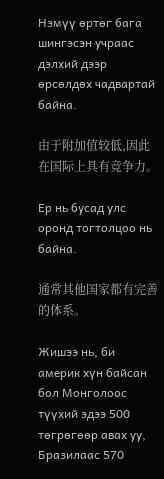Нэмүү өртөг бага шингэсэн учраас дэлхий дээр өрсөлдөх чадвартай байна.

由于附加值较低,因此在国际上具有竞争力。

Ер нь бусад улс оронд тогтолцоо нь байна.

通常其他国家都有完善的体系。

Жишээ нь, би америк хүн байсан бол Монголоос түүхий эдээ 500 төгрөгөөр авах уу, Бразилаас 570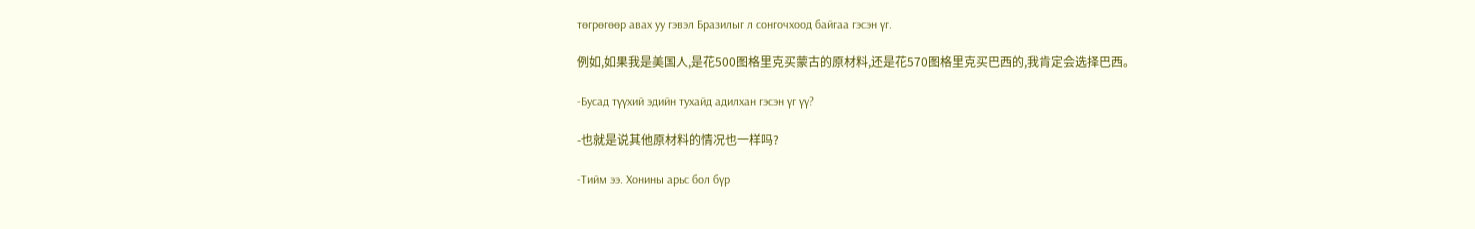төгрөгөөр авах уу гэвэл Бразилыг л сонгочхоод байгаа гэсэн үг.

例如,如果我是美国人,是花500图格里克买蒙古的原材料,还是花570图格里克买巴西的,我肯定会选择巴西。

-Бусад түүхий эдийн тухайд адилхан гэсэн үг үү?

-也就是说其他原材料的情况也一样吗?

-Тийм ээ. Хонины арьс бол бүр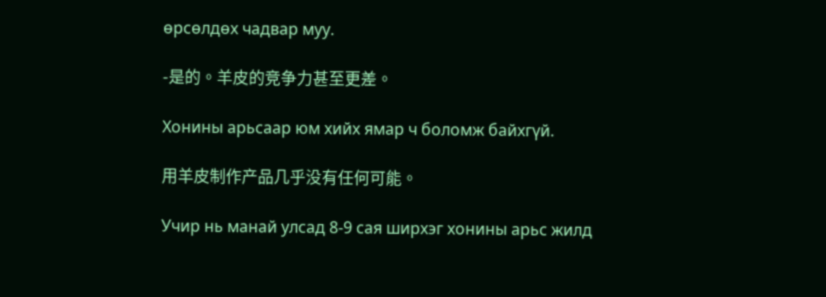өрсөлдөх чадвар муу.

-是的。羊皮的竞争力甚至更差。

Хонины арьсаар юм хийх ямар ч боломж байхгүй.

用羊皮制作产品几乎没有任何可能。

Учир нь манай улсад 8-9 сая ширхэг хонины арьс жилд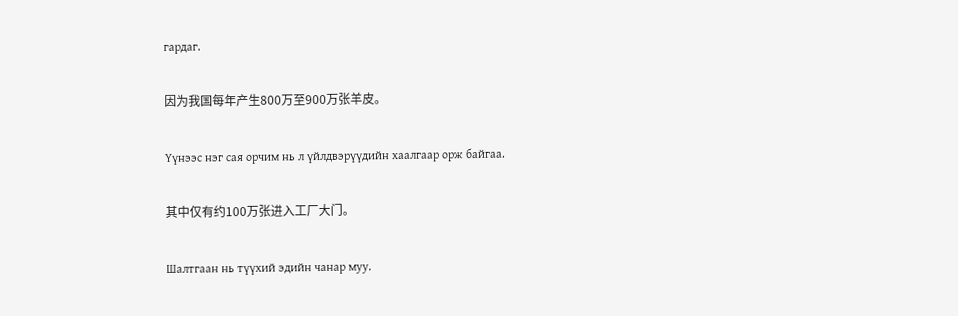гардаг.

因为我国每年产生800万至900万张羊皮。

Үүнээс нэг сая орчим нь л үйлдвэрүүдийн хаалгаар орж байгаа.

其中仅有约100万张进入工厂大门。

Шалтгаан нь түүхий эдийн чанар муу.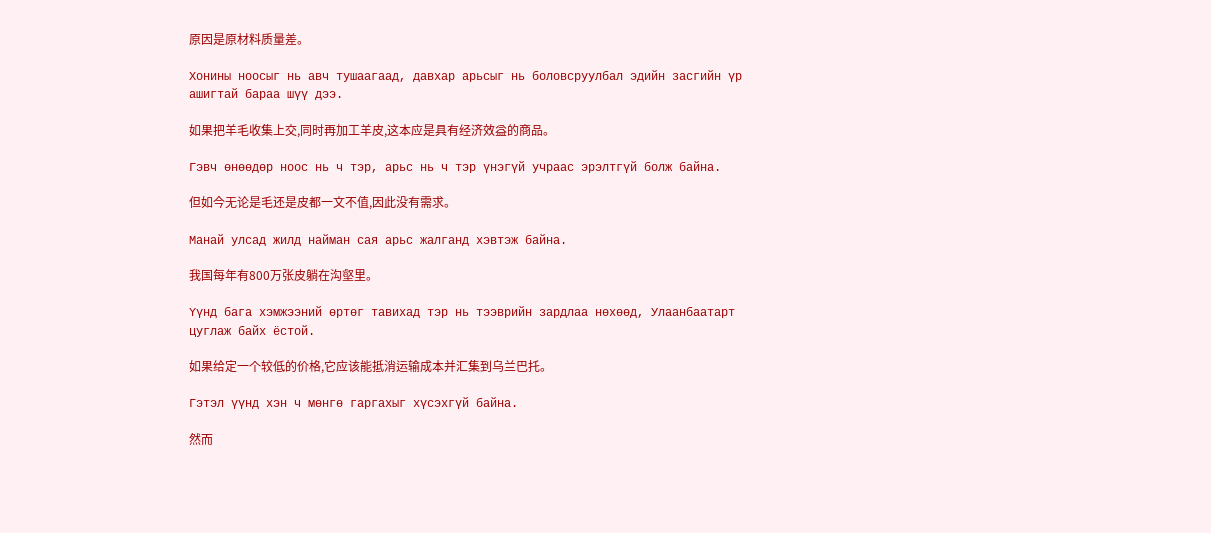原因是原材料质量差。

Хонины ноосыг нь авч тушаагаад, давхар арьсыг нь боловсруулбал эдийн засгийн үр ашигтай бараа шүү дээ.

如果把羊毛收集上交,同时再加工羊皮,这本应是具有经济效益的商品。

Гэвч өнөөдөр ноос нь ч тэр, арьс нь ч тэр үнэгүй учраас эрэлтгүй болж байна.

但如今无论是毛还是皮都一文不值,因此没有需求。

Манай улсад жилд найман сая арьс жалганд хэвтэж байна.

我国每年有800万张皮躺在沟壑里。

Үүнд бага хэмжээний өртөг тавихад тэр нь тээврийн зардлаа нөхөөд, Улаанбаатарт цуглаж байх ёстой.

如果给定一个较低的价格,它应该能抵消运输成本并汇集到乌兰巴托。

Гэтэл үүнд хэн ч мөнгө гаргахыг хүсэхгүй байна.

然而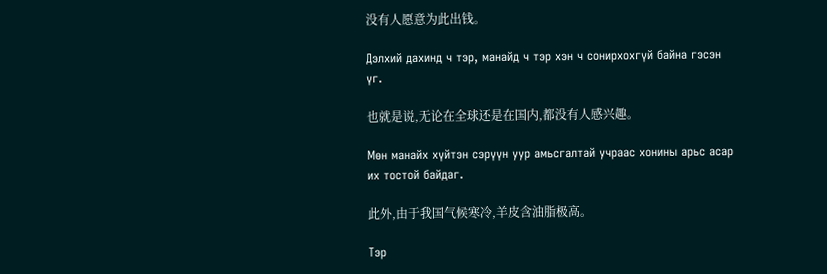没有人愿意为此出钱。

Дэлхий дахинд ч тэр, манайд ч тэр хэн ч сонирхохгүй байна гэсэн үг.

也就是说,无论在全球还是在国内,都没有人感兴趣。

Мөн манайх хүйтэн сэрүүн уур амьсгалтай учраас хонины арьс асар их тостой байдаг.

此外,由于我国气候寒冷,羊皮含油脂极高。

Тэр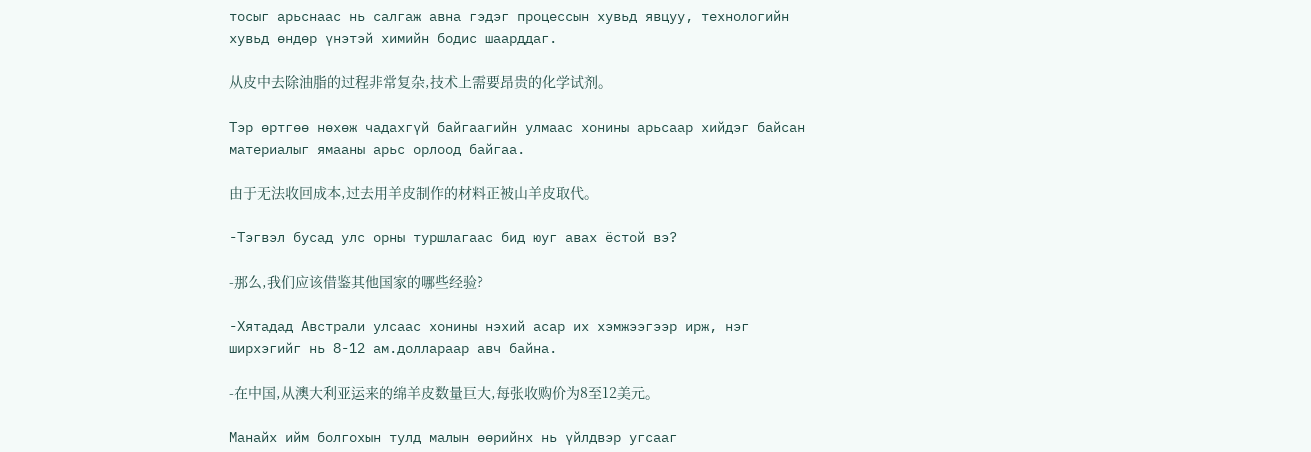тосыг арьснаас нь салгаж авна гэдэг процессын хувьд явцуу, технологийн хувьд өндөр үнэтэй химийн бодис шаарддаг.

从皮中去除油脂的过程非常复杂,技术上需要昂贵的化学试剂。

Тэр өртгөө нөхөж чадахгүй байгаагийн улмаас хонины арьсаар хийдэг байсан материалыг ямааны арьс орлоод байгаа.

由于无法收回成本,过去用羊皮制作的材料正被山羊皮取代。

-Тэгвэл бусад улс орны туршлагаас бид юуг авах ёстой вэ?

-那么,我们应该借鉴其他国家的哪些经验?

-Хятадад Австрали улсаас хонины нэхий асар их хэмжээгээр ирж, нэг ширхэгийг нь 8-12 ам.доллараар авч байна.

-在中国,从澳大利亚运来的绵羊皮数量巨大,每张收购价为8至12美元。

Манайх ийм болгохын тулд малын өөрийнх нь үйлдвэр угсааг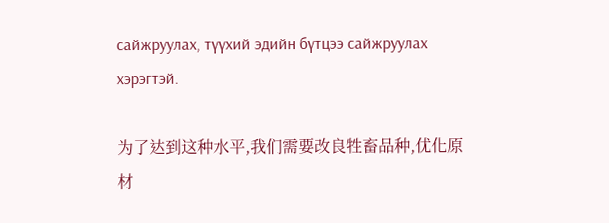сайжруулах, түүхий эдийн бүтцээ сайжруулах хэрэгтэй.

为了达到这种水平,我们需要改良牲畜品种,优化原材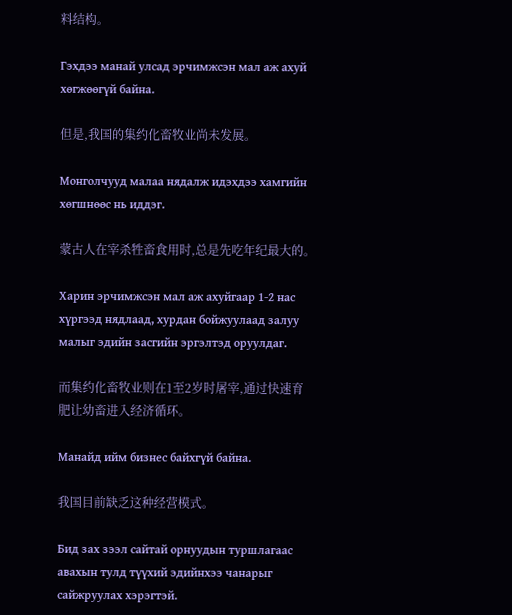料结构。

Гэхдээ манай улсад эрчимжсэн мал аж ахуй хөгжөөгүй байна.

但是,我国的集约化畜牧业尚未发展。

Монголчууд малаа нядалж идэхдээ хамгийн хөгшнөөс нь иддэг.

蒙古人在宰杀牲畜食用时,总是先吃年纪最大的。

Харин эрчимжсэн мал аж ахуйгаар 1-2 нас хүргээд нядлаад, хурдан бойжуулаад залуу малыг эдийн засгийн эргэлтэд оруулдаг.

而集约化畜牧业则在1至2岁时屠宰,通过快速育肥让幼畜进入经济循环。

Манайд ийм бизнес байхгүй байна.

我国目前缺乏这种经营模式。

Бид зах зээл сайтай орнуудын туршлагаас авахын тулд түүхий эдийнхээ чанарыг сайжруулах хэрэгтэй.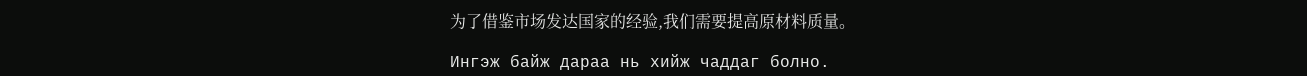为了借鉴市场发达国家的经验,我们需要提高原材料质量。

Ингэж байж дараа нь хийж чаддаг болно.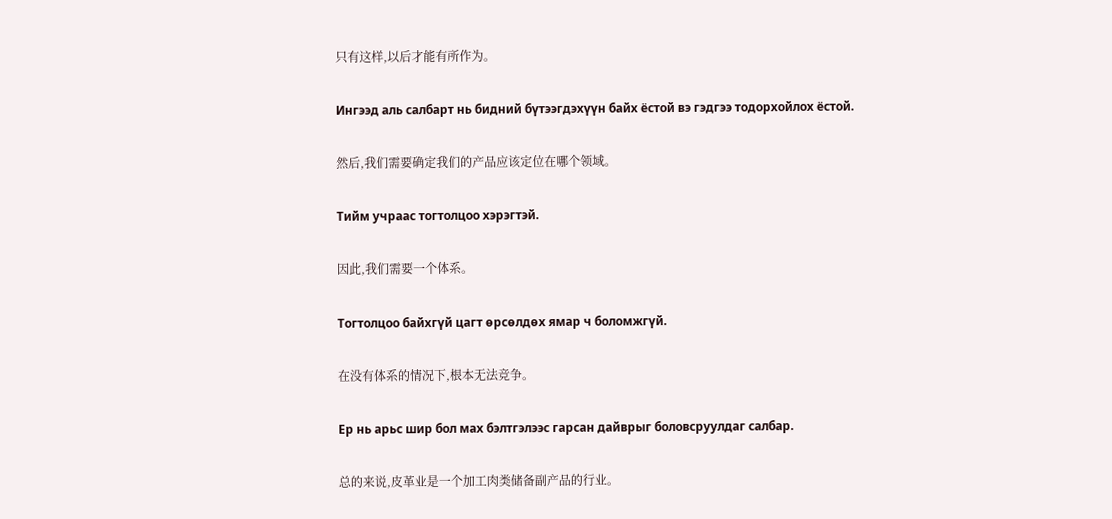只有这样,以后才能有所作为。

Ингээд аль салбарт нь бидний бүтээгдэхүүн байх ёстой вэ гэдгээ тодорхойлох ёстой.

然后,我们需要确定我们的产品应该定位在哪个领域。

Тийм учраас тогтолцоо хэрэгтэй.

因此,我们需要一个体系。

Тогтолцоо байхгүй цагт өрсөлдөх ямар ч боломжгүй.

在没有体系的情况下,根本无法竞争。

Ер нь арьс шир бол мах бэлтгэлээс гарсан дайврыг боловсруулдаг салбар.

总的来说,皮革业是一个加工肉类储备副产品的行业。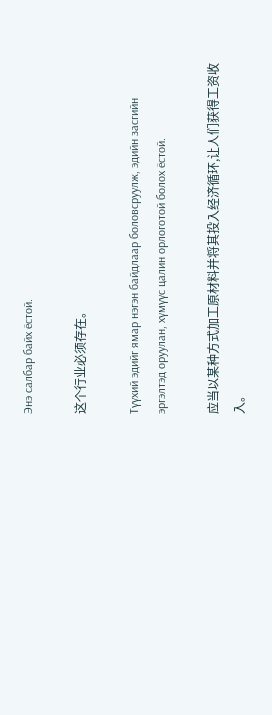Энэ салбар байх ёстой.

这个行业必须存在。

Түүхий эдийг ямар нэгэн байдлаар боловсруулж, эдийн засгийн эргэлтэд оруулан, хүмүүс цалин орлоготой болох ёстой.

应当以某种方式加工原材料并将其投入经济循环,让人们获得工资收入。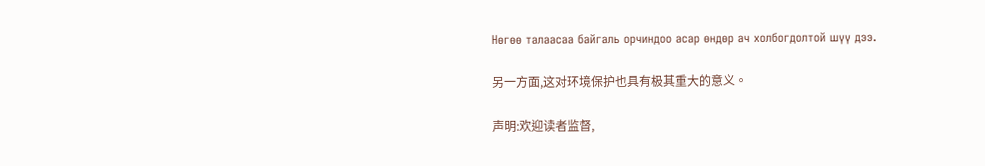Нөгөө талаасаа байгаль орчиндоо асар өндөр ач холбогдолтой шүү дээ.

另一方面,这对环境保护也具有极其重大的意义。

声明:欢迎读者监督,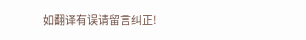如翻译有误请留言纠正!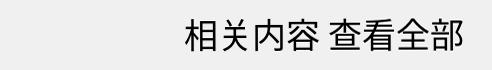相关内容 查看全部